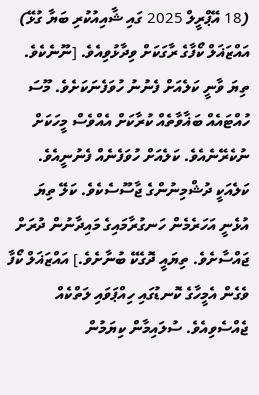(18 އޭޕްރީލް 2025 ގައި ޝާއިއުކުރި ބަޔާ ގުޅޭ)
އައްޒަޣަލް ކޯފާގެ ރާގަކަށް ވިދާޅުވިއެވެ. [ނޫނެކެވެ. ތިޔަ ވާނީ ކަލެއަށް ފެނުނު ހުވަފެނަކަށެވެ. މޫސަ ހުއްޓައެއް ބަޣާވާތެއް ކުރާކަށް އެއްވެސް މީހަކަށް ނުކެރޭނެއެވެ. ކަލެއަށް ހުވަފެނެއް ފެނުނީއެވެ. ކަލެއަކީ ދުޝްމިނުންގެ ޖާސޫސެކެވެ. ކަލޭ ތިޔަ އުޅެނީ އަހަރެމެން ހަނގުރާމައިގެ މައިދާނުން ދުރަށް ޖައްސާށެވެ. ތިޔައީ ދޮގެކޭ ބުނާށެވެ.] އައްޒަޣަލް ކޯފާ ވެގެން އެމީހާގެ ކޮނޑުގައި ހިއްޕަވައި ލަތްކެއް ޖެއްސެވިއެވެ. ސުލައިމާން ކިޔަމުން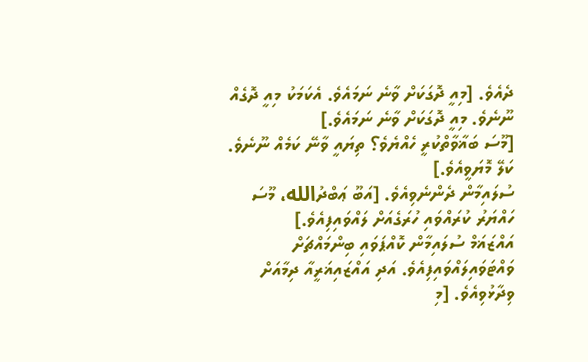ދެއެވެ. [މިއީ ދޮގަކަށް ވާނެ ނަމައެވެ. އެކަމަކު މިއީ ދޮގެއް ނޫނެވެ. މިއީ ދޮގަކަށް ވާނެ ނަމައެވެ.]
[މޫސަ ބަޣާވާތްކުރީ ހެއްޔެވެ؟ ތިޔައީ ވާނޭ ކަމެއް ނޫނެވެ. ކަލޭ މޮޔަވީއެވެ.]
ސުލައިމާން ދެންނެވިއެވެ. [އަބޫ ޢަބްދުالله، މޫސަ ހައްޔަރު ކުރައްވައި ހުރަގެއަށް ލައްވައިފިއެވެ.]
އައްޒަޣަމް ސުލައިމާން ކޮއްޕަވައި ބިންމައްޗަށް ވައްޓަވައިލައްވައިފިއެވެ. އަދި އައްޒައިޣަރީއާ ދިމާއަށް ވިދާޅުވިއެވެ. [މި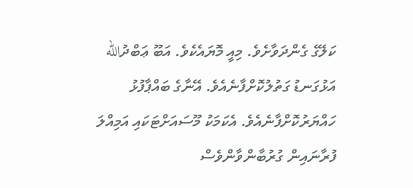ކަލޭގެ ގެންދަވާށެވެ. މިއީ މޮޔައެކެވެ. އަބޫ ޢަބްދުالله އަޅުގަނޑު ގަތުލުކޮށްފާނެއެވެ. އޭނާގެ ބައްޕާފުޅު ހައްޔަރުކޮށްފާނެއެވެ. އެކަމަކު މޫސައަށްޓަކައި އަމިއްލަ ފުރާނައިން ގުރުބާންވާންވެސް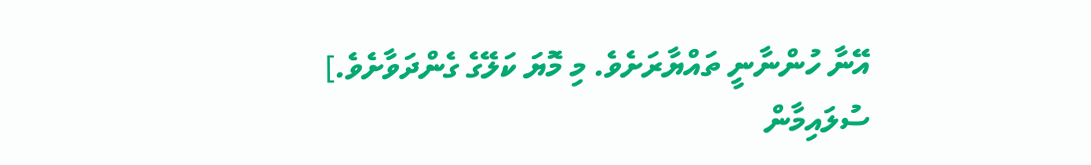އޭނާ ހުންނާނީ ތައްޔާރަށެވެ. މި މޮޔަ ކަލޭގެ ގެންދަވާށެވެ.]
ސުލައިމާން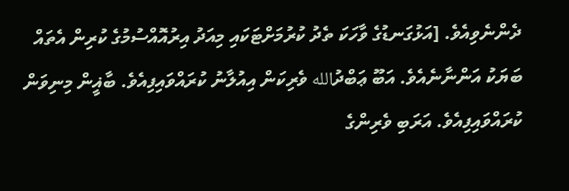ދެންނެވިއެވެ. [އަޅުގަނޑުގެ ވާހަކަ ތެދު ކުރުމަށްޓަކައި މިއަދު އިރުއޮއްސުމުގެ ކުރިން އެތައް ބަޔަކު އަންނާނެއެވެ. އަބޫ ޢަބްދުالله ވެރިކަން އިއުލާނު ކުރައްވައިފިއެވެ. ބާޣީން މިނިވަން ކުރައްވައިފިއެވެ. އަރަބި ވެރިންގެ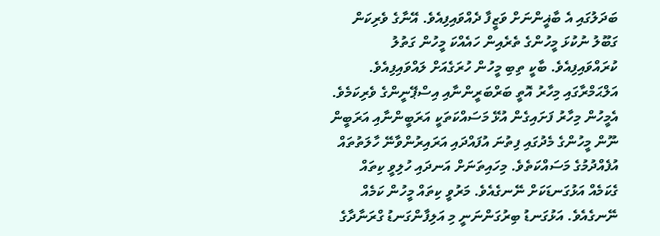ބަދަލުގައި އެ ބާޣީންނަށް ވަޒީފާ ދެއްވައިފިއެވެ. އޭނާގެ ވެރިކަން ގަބޫލު ނުކުޅަ މީހުންގެ ތެރެއިން ހައެއްކަ މީހުން ގަތުލު ކުރައްވައިފިއެވެ. ބާކީ ތިބި މީހުން ހުރަގެއަށް ލައްވައިފިއެވެ. އަލްޙަމްރާގައި މިހާރު އޮތީ ބަރްބަރީންނާއި އިސްޕޭނީންގެ ވެރިކަމެވެ. އެމީހުން މިހާރު ފަށައިގެން އުޅޭ މަސައްކަތަކީ އަރަބީންނާއި އަރަބީން ނޫން މީހުންގެ މެދުގައި ފިތުނަ އުފައްދައި އަރައިރުންވާނޭ ހާލަތުތައް އުފެއްދުމުގެ މަސައްކަތެވެ. މިހައިތަނަށް އަނދައި ހުލިވީ ކިތައް ގެކަމެއް އަޅުގަނޑަކަށް ނޭނގެއެވެ. މަރުވީ ކިތައް މީހުން ކަމެއް ނޭނގެއެވެ. އަޅުގަނޑު ބިރުގަންނަނީ މި އަލިފާންގަނޑު ގްރަނާދާގެ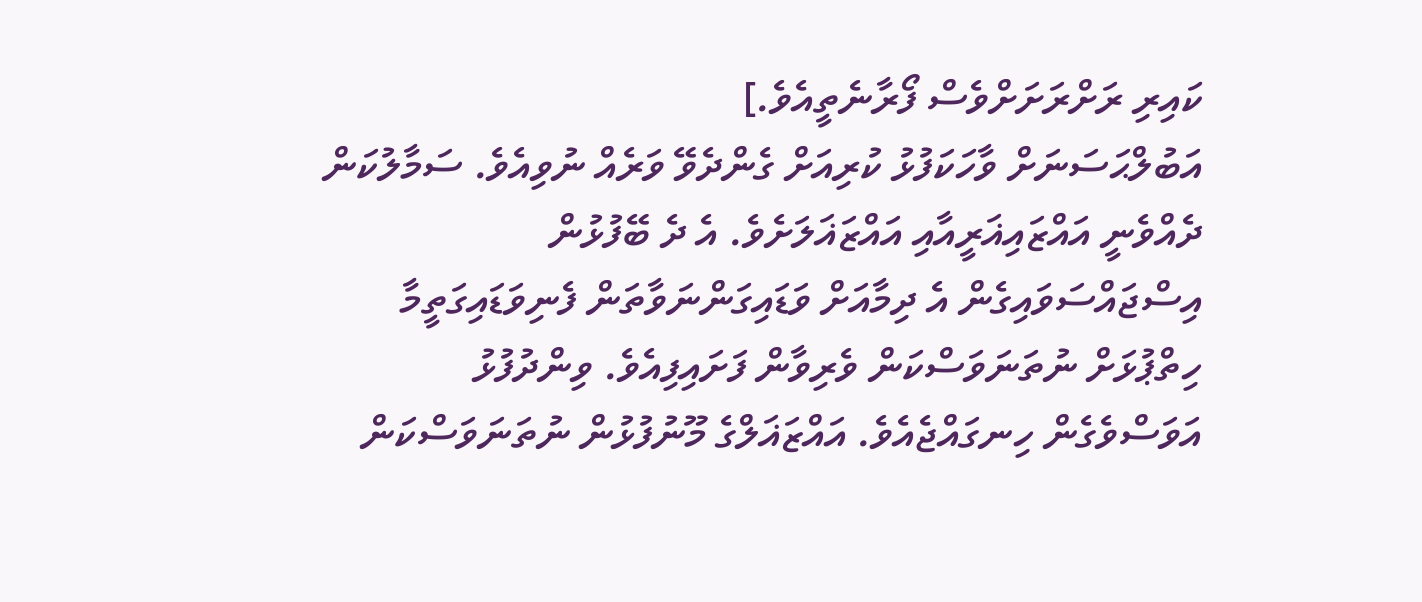ކައިރި ރަށްރަށަށްވެސް ފޯރާނެތީއެވެ.]
އަބުލްޙަސަނަށް ވާހަކަފުޅު ކުރިއަށް ގެންދެވޭ ވަރެއް ނުވިއެވެ. ސަމާލުކަން ދެއްވެނީ އައްޒައިޣަރީއާއި އައްޒަޣަލަށެވެ. އެ ދެ ބޭފުޅުން އިސްޖައްސަވައިގެން އެ ދިމާއަށް ވަޑައިގަންނަވާތަން ފެނިވަޑައިގަތީމާ ހިތްޕުޅަށް ނުތަނަވަސްކަން ވެރިވާން ފަށައިފިއެވެ. ވިންދުފުޅު އަވަސްވެގެން ހިނގައްޖެއެވެ. އައްޒަޣަލްގެ މޫނުފުޅުން ނުތަނަވަސްކަން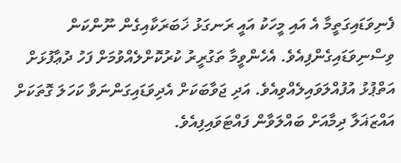ފެނިވަޑައިގަތީމާ އެ އައި މީހަކު އައީ ރަނގަޅު ޚަބަރަކާއިގެން ނޫންކަން ވިސްނިވަޑައިގެންފިއެވެ. އެހެންވީމާ ތަގުރީރު ކުރުކޮށްލެއްވުމަށް ފަހު ދުޢާފުޅަށް އަތްޕުޅު އުފުއްލަވައިލެއްވިއެވެ. އަދި ޖަވާބަކަށް އެދިވަޑައިގަންނަވާ ކަހަލަ ގޮތަކަށް އައްޒަޣަލާ ދިމާއަށް ބައްލަވާން ފައްޓަވައިފިއެވެ.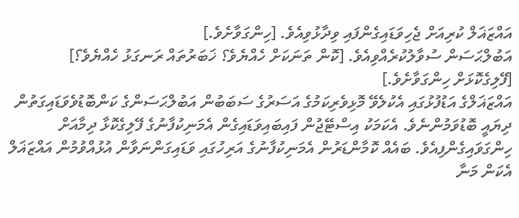އައްޒަޣަލް ކުރިއަށް ޖެހިވަޑައިގެންފައި ވިދާޅުވިއެވެ. [ހިންގަވާށެވެ.]
އަބުލްޙަސަން ސުވާލުކުރެއްވިއެވެ. [ކޮން ތަނަކަށް ހެއްޔެވެ؟ ޚަބަރުތައް ރަނގަޅު ހެއްޔެވެ؟]
[ފޭލިގެކޮޅަށް ހިންގަވާށެވެ.]
އައްޒަޣަލްގެ އަޑުފުޅުގައި އެކުލެވޭ މޮޅިވެރިކަމުގެ އަސަރުގެ ސަބަބުން އަބުލްޙަސަންގެ ކަންބޮޑުވެވަޑައިގަތުން ދިޔައީ ބޮޑުވަމުންނެވެ. އެކަމަކު އިސްޓޭޖުން ފައިބައިވަޑައިގެން އެމަނިކުފާނުގެ ފޭލިގެކޮޅާ ދިމާއަށް ހިންގަވައިގެންފިއެވެ. ބައެއް ކޮމާންޑަރުން އެމަނިކުފާނުގެ އަރިހުގައި ވަޑައިގަންނަވާން އުޅުއްވުމުން އައްޒަޣަލް އެކަން މަނާ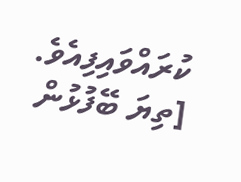ކުރައްވައިފިއެވެ. [ތިޔަ ބޭފުޅުން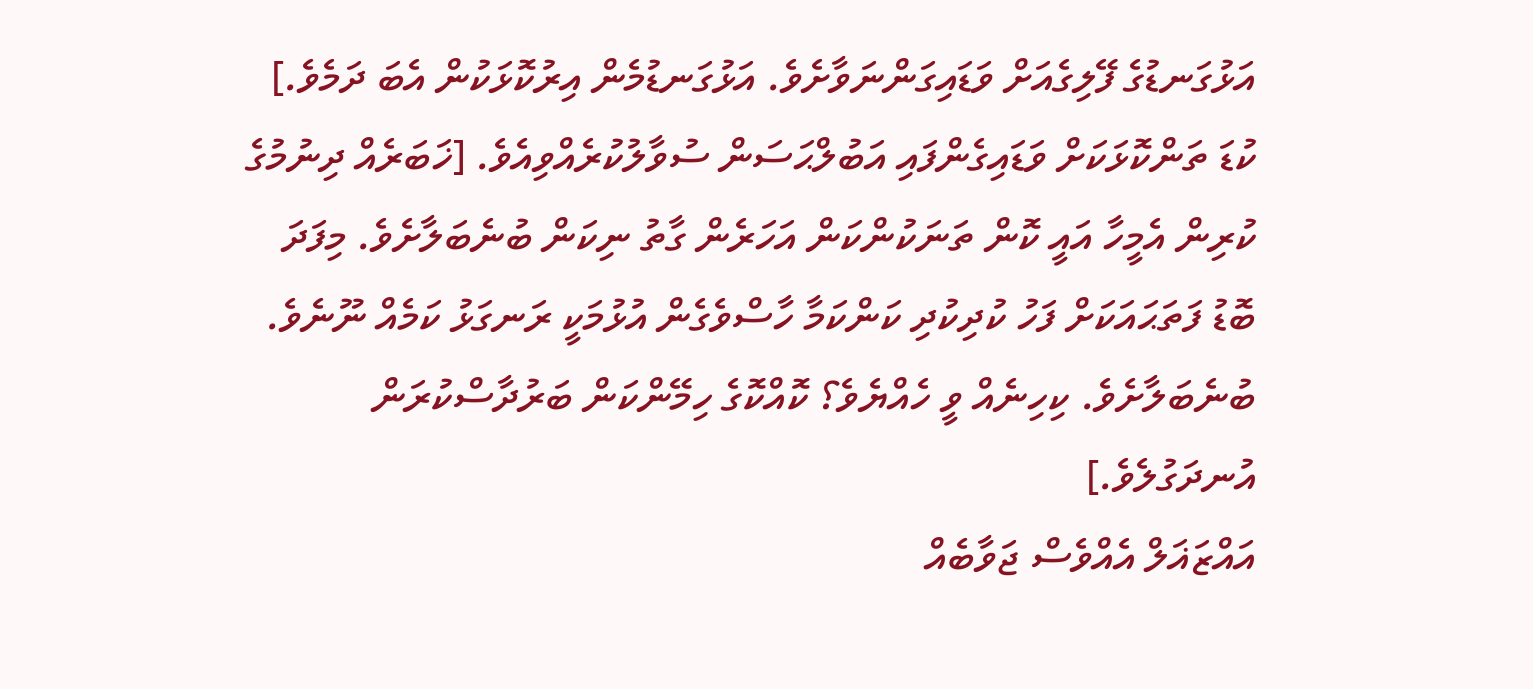އަޅުގަނޑުގެ ފޭލިގެއަށް ވަޑައިގަންނަވާށެވެ. އަޅުގަނޑުމެން އިރުކޮޅަކުން އެބަ ދަމެވެ.]
ކުޑަ ތަންކޮޅަކަށް ވަޑައިގެންފައި އަބުލްޙަސަން ސުވާލުކުރެއްވިއެވެ. [ޚަބަރެއް ދިނުމުގެ ކުރިން އެމީހާ އައީ ކޮން ތަނަކުންކަން އަހަރެން ގާތު ނިކަން ބުނެބަލާށެވެ. މިފަދަ ބޮޑު ފަތަޙައަކަށް ފަހު ކުދިކުދި ކަންކަމާ ހާސްވެގެން އުޅުމަކީ ރަނގަޅު ކަމެއް ނޫނެވެ. ބުނެބަލާށެވެ. ކިހިނެއް ވީ ހެއްޔެވެ؟ ކޮއްކޮގެ ހިމޭންކަން ބަރުދާސްކުރަން އުނދަގުލެވެ.]
އައްޒަޣަލް އެއްވެސް ޖަވާބެއް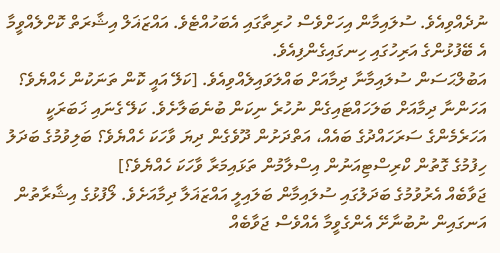ނުދެއްވިއެވެ. ސުލައިމާން އިހަށްވެސް ހުރިތާގައި އެބަހުއްޓެވެ. އައްޒަޣަލް އިޝާރަތް ކޮށްލެއްވީމާ އެ ބޭފުޅުންގެ އަރިހުގައި ހިނގައިގެންފިއެވެ.
އަބުލްޙަސަން ސުލައިމާނާ ދިމާއަށް ބައްލަވައިލެއްވިއެވެ. [ކަލޭ އައީ ކޮން ތަނަކުން ހެއްޔެވެ؟ އަހަންނާ ދިމާއަށް ބަލަހައްޓައިގެން ނުހުރެ ނިކަން ބުނެބަލާށެވެ. ކަލޭ ގެނައި ޚަބަރަކީ އަހަރެމެންގެ ސަރަހައްދުގެ ބައެއް، އަތްދަށުން ދޫވެގެން ދިޔަ ވާހަކަ ހެއްޔެވެ؟ ބަލިވުމުގެ ބަދަލު ހިފުމުގެ ގޮތުން ކްރިސްޓިއަނުން އިސްލާމުން ތަޅައިމަރާ ވާހަކަ ހެއްޔެވެ؟]
ޖަވާބެއް އެރުވުމުގެ ބަދަލުގައި ސުލައިމާން ބަލައިލީ އައްޒަޣަލާ ދިމާއަށެވެ. ލޯފުޅުގެ އިޝާރާތުން އަނގައިން ނުބުނާށޭ އެންގެވީމާ އެއްވެސް ޖަވާބެއް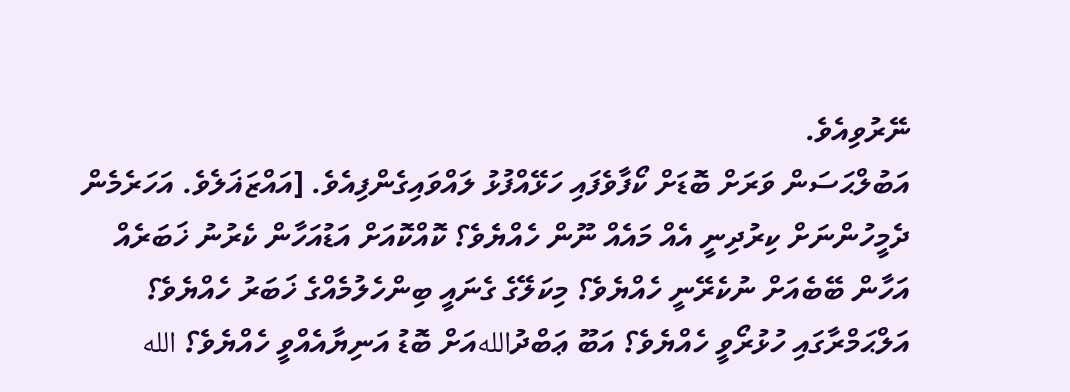ނޭރުވިއެވެ.
އަބުލްޙަސަން ވަރަށް ބޮޑަށް ކޯފާވެފައި ހަޅޭއްފުޅު ލައްވައިގެންފިއެވެ. [އައްޒަޣަލެވެ. އަހަރެމެން ދެމީހުންނަށް ކިރުދިނީ އެއް މައެއް ނޫން ހެއްޔެވެ؟ ކޮއްކޮއަށް އަޑުއަހާން ކެރުނު ޚަބަރެއް އަހާން ބޭބެއަށް ނުކެރޭނީ ހެއްޔެވެ؟ މިކަލޭގެ ގެނައީ ބިންހެލުމެއްގެ ޚަބަރު ހެއްޔެވެ؟ އަލްޙަމްރާގައި ހުޅުރޯވީ ހެއްޔެވެ؟ އަބޫ ޢަބްދުاللهއަށް ބޮޑު އަނިޔާއެއްވީ ހެއްޔެވެ؟ الله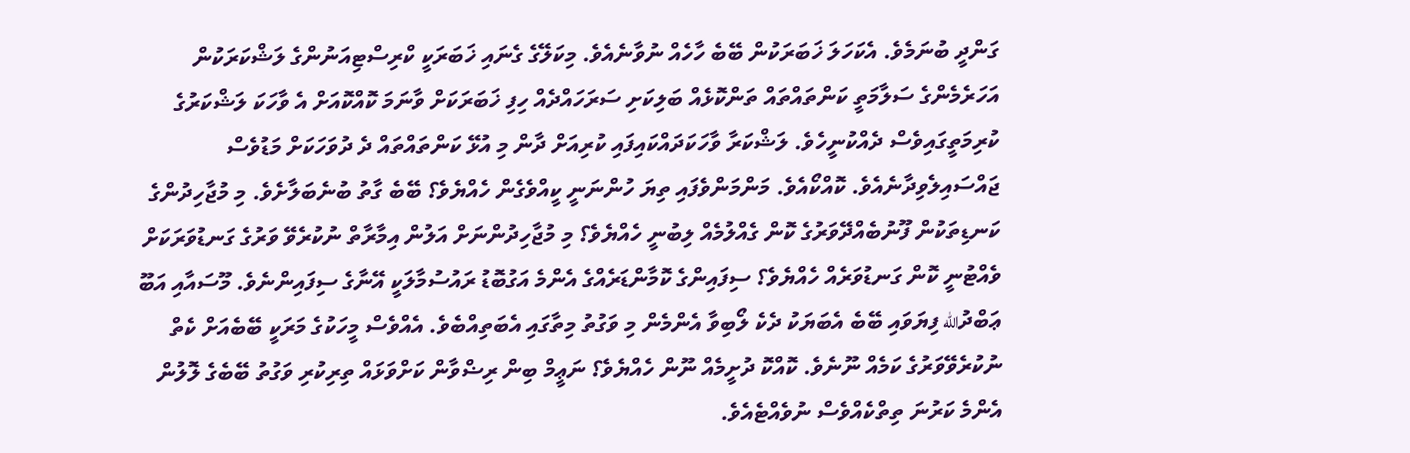ގަންދީ ބުނަމެވެ. އެކަހަލަ ޚަބަރަކުން ބޭބެ ހާހެއް ނުވާނެއެވެ. މިކަލޭގެ ގެނައި ޚަބަރަކީ ކްރިސްޓިއަނުންގެ ލަޝްކަރަކުން އަހަރެމެންގެ ސަލާމަތީ ކަންތައްތައް ތަންކޮޅެއް ބަލިކަށި ސަރަހައްދެއް ހިފި ޚަބަރަކަށް ވާނަމަ ކޮއްކޮއަށް އެ ވާހަކަ ލަޝްކަރުގެ ކުރިމަތީގައިވެސް ދެއްކުނީހެވެ. ލަޝްކަރާ ވާހަކަދައްކައިފައި ކުރިއަށް ދާން މި އުޅޭ ކަންތައްތައް ދެ ދުވަހަކަށް މަޑުވެސް ޖައްސައިލެވިދާނެއެވެ. ކޮއްކޯއެވެ. މަންމަންވެފައި ތިޔަ ހުންނަނީ ކީއްވެގެން ހެއްޔެވެ؟ ބޭބެ ގާތު ބުނެބަލާށެވެ. މި މުޖާހިދުންގެ ކަނޑިތަކުން ފޫނުބެއްދޭވަރުގެ ކޮން ގެއްލުމެއް ލިބުނީ ހެއްޔެވެ؟ މި މުޖާހިދުންނަށް އަލުން އިމާރާތް ނުކުރެވޭ ވަރުގެ ގަނޑުވަރަކަށް ވެއްޓުނީ ކޮން ގަނޑުވަރެއް ހެއްޔެވެ؟ ސިފައިންގެ ކޮމާންޑަރެއްގެ އެންމެ އަގުބޮޑު ރައުސުމާލަކީ އޭނާގެ ސިފައިންނެވެ. މޫސައާއި އަބޫ ޢަބްދުالله ފިޔަވައި ބޭބެ އެބަޔަކު ދެކެ ލޯބިވާ އެންމެން މި ވަގުތު މިތާގައި އެބަތިއްބެވެ. އެއްވެސް މީހަކުގެ މަރަކީ ބޭބެއަށް ކެތް ނުކުރެވޭވަރުގެ ކަމެއް ނޫނެވެ. ކޮއްކޮ ދުށީމެއް ނޫން ހެއްޔެވެ؟ ނަޢީމް ބިން ރިޟްވާން ކަށްވަޅައް ތިރިކުރި ވަގުތު ބޭބެގެ ލޮލުން އެންމެ ކަރުނަ ތިތްކެއްވެސް ނުވެއްޓެއެވެ.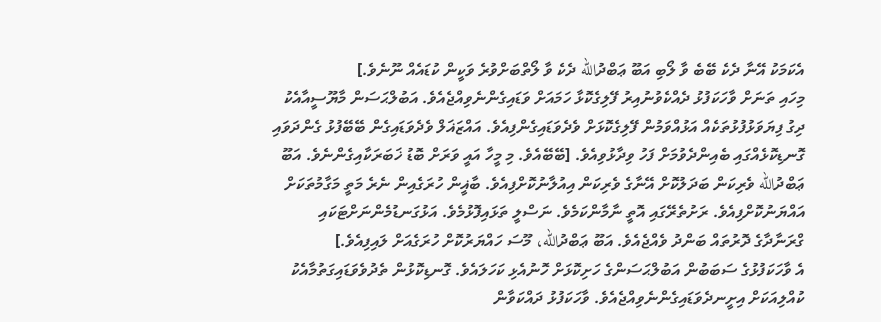އެކަމަކު އޭނާ ދެކެ ބޭބެ ވާ ލޯބި އަބޫ ޢަބްދުالله ދެކެ ވާ ލޯތްބަށްވުރެ ވަކީން ކުޑައެއް ނޫނެވެ.]
މިހައި ތަނަށް ވާހަކަފުޅު ދެއްކެވުނުއިރު ފޭލިގެކޮޅާ ހަމައަށް ވަޑައިގެންނެވިއްޖެއެވެ. އަބުލްޙަސަން މާޔޫސީއާއެކު ދިގު ފިޔަވަޅުފުޅުތަކެއް އަޅުއްވަމުން ފޭލިގެކޮޅަށް ވެދެވަޑައިގެންފިއެވެ. އައްޒަޣަލް ވެދެވަޑައިގެން ބޭބޭފުޅު ގެންދަވައި ގޮނޑިކޮޅެއްގައި ބެއިންދެވުމަށް ފަހު ވިދާޅުވިއެވެ. [ބޭބޭއެވެ. މި މީހާ އައީ ވަރަށް ބޮޑު ޚަބަރަކާއިގެންނެވެ. އަބޫ ޢަބްދުالله ވެރިކަން ބަދަލުކޮށް އޭނާގެ ވެރިކަން އިއުލާނުކޮށްފިއެވެ. ބާޣީން ހުރަގެއިން ނެރެ މަތީ މަގާމުތަކަށް އައްޔަނުކޮށްފިއެވެ. ރަށުތެރޭގައި އޮތީ ނާމާންކަމެވެ. ނަސްލީ ތަޅައިފޮޅުމެވެ. އަޅުގަނޑުމެންނަށްޓަކައި ގްރަނާދާގެ ދޮރުތައް ބަންދު ވެއްޖެއެވެ. އަބޫ ޢަބްދުالله، މޫސަ ހައްޔަރުކޮށް ހުރަގެއަށް ލައިފިއެވެ.]
އެ ވާހަކަފުޅުގެ ސަބަބުން އަބުލްޙަސަންގެ ހަށިކޮޅަށް ހޮނުއެޅި ކަހަލައެވެ. ގޮނޑިކޮޅުން ތެދުވެވަޑައިގަތުމާއެކު ކުއްލިއަކަށް އިށީނދެވަޑައިގެންނެވިއްޖެއެވެ. ވާހަކަފުޅު ދައްކަވާން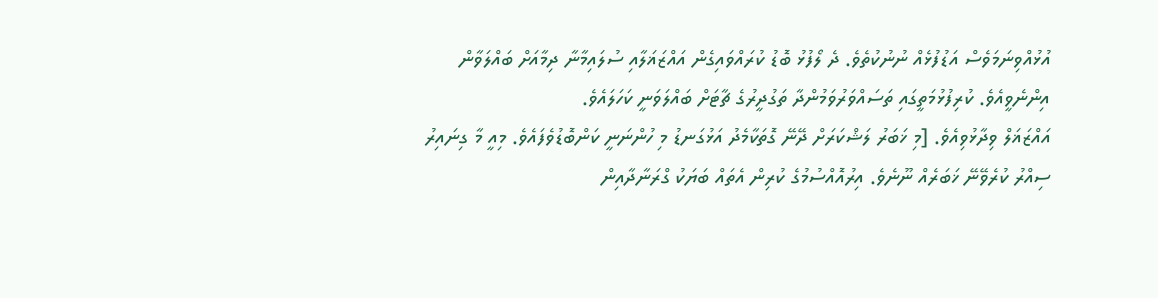އުޅުއްވިނަމަވެސް އަޑުފުޅެއް ނުނުކުތެވެ. ދެ ލޯފުޅު ބޮޑު ކުރައްވައިގެން އައްޒަޣަލާއި ސުލައިމާނާ ދިމާއަށް ބައްލަވާން އިންނެވީއެވެ. ކުރިފުޅުމަތީގައި ތަސައްވަރުވަމުންދާ ތަގުދީރުގެ ޗާޓަށް ބައްލަވަނީ ކަހަލައެވެ.
އައްޒަޣަލް ވިދާޅުވިއެވެ. [މި ޚަބަރު ލަޝްކަރަށް ދޭނޭ ގޮތަކާމެދު އަޅުގަނޑު މި ހުންނަނީ ކަންބޮޑުވެފައެވެ. މިއީ މާ ގިނައިރު ސިއްރު ކުރެވޭނޭ ޚަބަރެއް ނޫނެވެ. އިރުއޮއްސުމުގެ ކުރިން އެތައް ބަޔަކު ގްރަނާދާއިން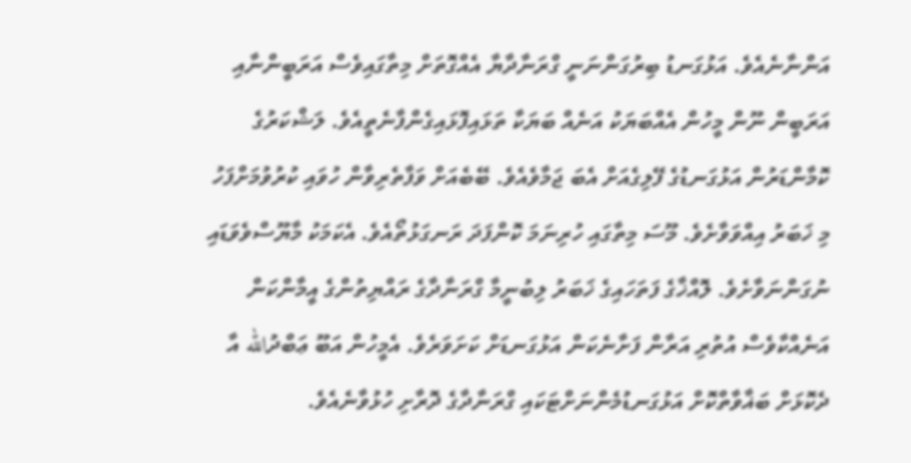އަންނާނެއެވެ. އަޅުގަނޑު ބިރުގަންނަނީ ގްރަނާދާޔާ އެއްގޮތަށް މިތާގައިވެސް އަރަބީންނާއި އަރަބީން ނޫން މީހުން އެއްބަޔަކު އަނެއް ބަޔަކާ ތަޅައިފޮޅައިގެންފާނެތީއެވެ. ލަޝްކަރުގެ ކޮމާންޑަރުން އަޅުގަނޑުގެ ފޭލިގެއަށް އެބަ ޖަމާވެއެވެ. ބޭބެއަށް ވަފާތެރިވާން ހުވައި ކުރުވުމަށްފަހު މި ޚަބަރު އިއްވަވާށެވެ. މޫސަ މިތާގައި ހުރިނަމަ ކޮންފަދަ ރަނގަޅުތޯއެވެ. އެކަމަކު މާޔޫސްވެވަޑައި ނުގަންނަވާށެވެ. ލޮއްޚާގެ ފަތަހައިގެ ޚަބަރު ލިބުނީމާ ގްރަނާދާގެ ރައްޔިތުންގެ އީމާންކަން އަނެއްކާވެސް އުތުރި އަރާން ފަށާނެކަން އަޅުގަނޑަށް ކަށަވަރެވެ. އެމީހުން އަބޫ ޢަބްދުالله އާ ދެކޮޅަށް ބަޣާވާތްކޮށް އަޅުގަނޑުމެންނަށްޓަކައި ގްރަނާދާގެ ދޮރާށި ހުޅުވާނެއެވެ.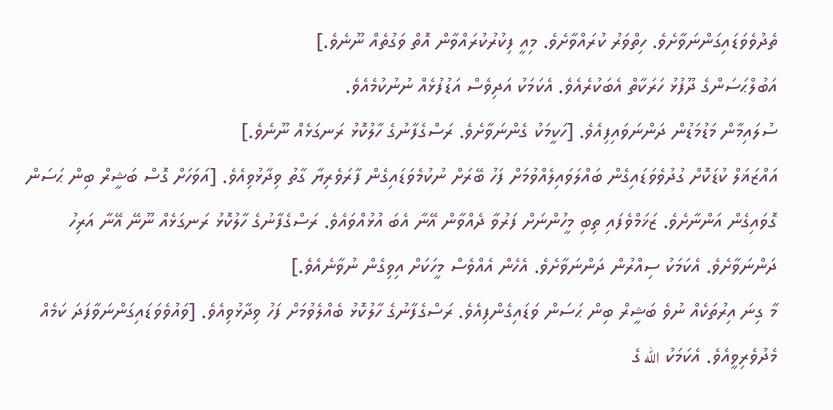ތެދުވެވަޑައިގަންނަވާށެވެ. ހިތްވަރު ކުރައްވާށެވެ. މިއީ ފިކުރުކުރައްވާން އޮތް ވަގުތެއް ނޫނެވެ.]
އަބުލްޙަސަންގެ ދޫފުޅު ހަރަކާތް އެބަކުރެއެވެ. އެކަމަކު އަދިވެސް އަޑުފުޅެއް ނުނުކުމެއެވެ.
ސުލައިމާން މަޑުމަޑުން ދަންނަވައިފިއެވެ. [ހަކީމަކު ގެންނަވާށެވެ. ރަސްގެފާނުގެ ހާލުކޮޅު ރަނގަޅެއް ނޫނެވެ.]
އައްޒަޣަލް ކުޑަކޮށް ގުދުވެވަޑައިގެން ބައްލަވައިލެއްވުމަށް ފަހު ބޭރަށް ނުކުމެވަޑައިގެން ފާރަވެރިޔާ ގާތު ވިދާޅުވިއެވެ. [އަވަހަށް ގޮސް ބަޝީރް ބިން ޙަސަން ގޮވައިގެން އަންނާށެވެ. ޒަޚަމްވެފައި ތިބި މީހުންނަށް ފަރުވާ ދެއްވާން އޭނާ އެބަ އުޅުއްވައެވެ. ރަސްގެފާނުގެ ހާލުކޮޅު ރަނގަޅެއް ނޫނޭ އޭނާ އަރިހު ދަންނަވާށެވެ. އެކަމަކު ސިއްރުން ދަންނަވާށެވެ. އެހެން އެއްވެސް މީހަކަށް އިވިގެން ނުވާނެއެވެ.]
މާ ގިނަ އިރުތަކެއް ނުވެ ބަޝީރް ބިން ޙަސަން ވަޑައިގެންފިއެވެ. ރަސްގެފާނުގެ ހާލުކޮޅު ބެއްލެވުމަށް ފަހު ވިދާޅުވިއެވެ. [ވައުވެވަޑައިގަންނަވާފަދަ ކަމެއް މެދުވެރިވީއެވެ. އެކަމަކު الله ގެ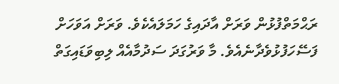ރަޙްމަތްފުޅުން ވަރަށް އާދައިގެ ހަމަލައެކެވެ. ވަރަށް އަވަހަށް ފަސޭހަފުޅުވެދާނެއެވެ. މާ ވަރުގަދަ ސަދުމާއެއް ލިބިވަޑައިގަތް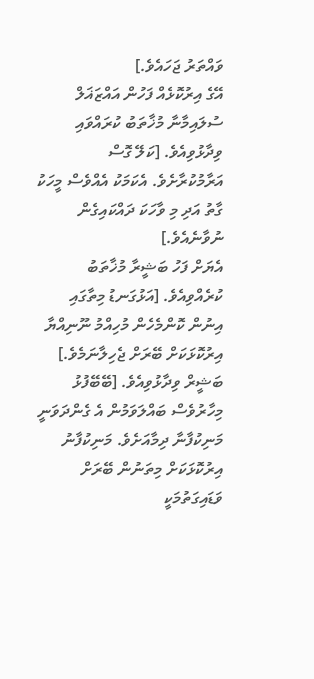ވައްތަރު ޖަހައެވެ.]
އޭގެ އިރުކޮޅެއް ފަހުން އައްޒަޣަލް ސުލައިމާނާ މުޚާތަބު ކުރައްވައި ވިދާޅުވިއެވެ. [ކަލޭ ގޮސް އަރާމުކުރާށެވެ. އެކަމަކު އެއްވެސް މީހަކު ގާތު އަދި މި ވާހަކަ ދައްކައިގެން ނުވާނެއެވެ.]
އެޔަށް ފަހު ބަޝީރާ މުޚާތަބު ކުރެއްވިއެވެ. [އަޅުގަނޑު މިތާގައި އިނުން ކޮންމެހެން މުހިއްމު ނޫނިއްޔާ އިރުކޮޅަކަށް ބޭރަށް ޖެހިލާނަމެވެ.]
ބަޝީރް ވިދާޅުވިއެވެ. [ބޭބޭފުޅު މިހާރުވެސް ބައްލަވަމުން އެ ގެންދަވަނީ މަނިކުފާނާ ދިމާއަށެވެ. މަނިކުފާނު އިރުކޮޅަކަށް މިތަނުން ބޭރަށް ވަޑައިގަތުމަކީ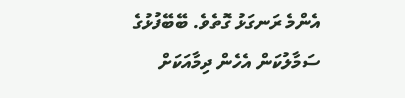އެންމެ ރަނގަޅު ގޮތެވެ. ބޭބޭފުޅުގެ ސަމާލުކަން އެހެން ދިމާއަކަށް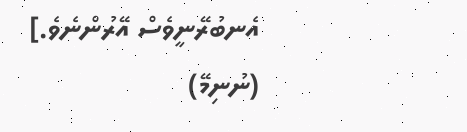އެނބުރޭނީވެސް އޭރުންނެވެ.]
(ނުނިމޭ)